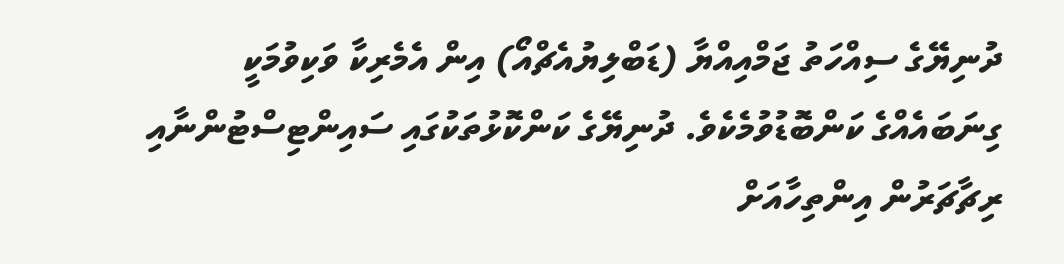ދުނިޔޭގެ ސިއްހަތު ޖަމްއިއްޔާ (ޑަބްލިޔުއެޗްއޯ) އިން އެމެރިކާ ވަކިވުމަކީ ގިނަބައެއްގެ ކަންބޮޑުވުމެކެވެ. ދުނިޔޭގެ ކަންކޮޅުތަކުގައި ސައިންޓިސްޓުންނާއި ރިޗާޗަރުން އިންތިހާއަށް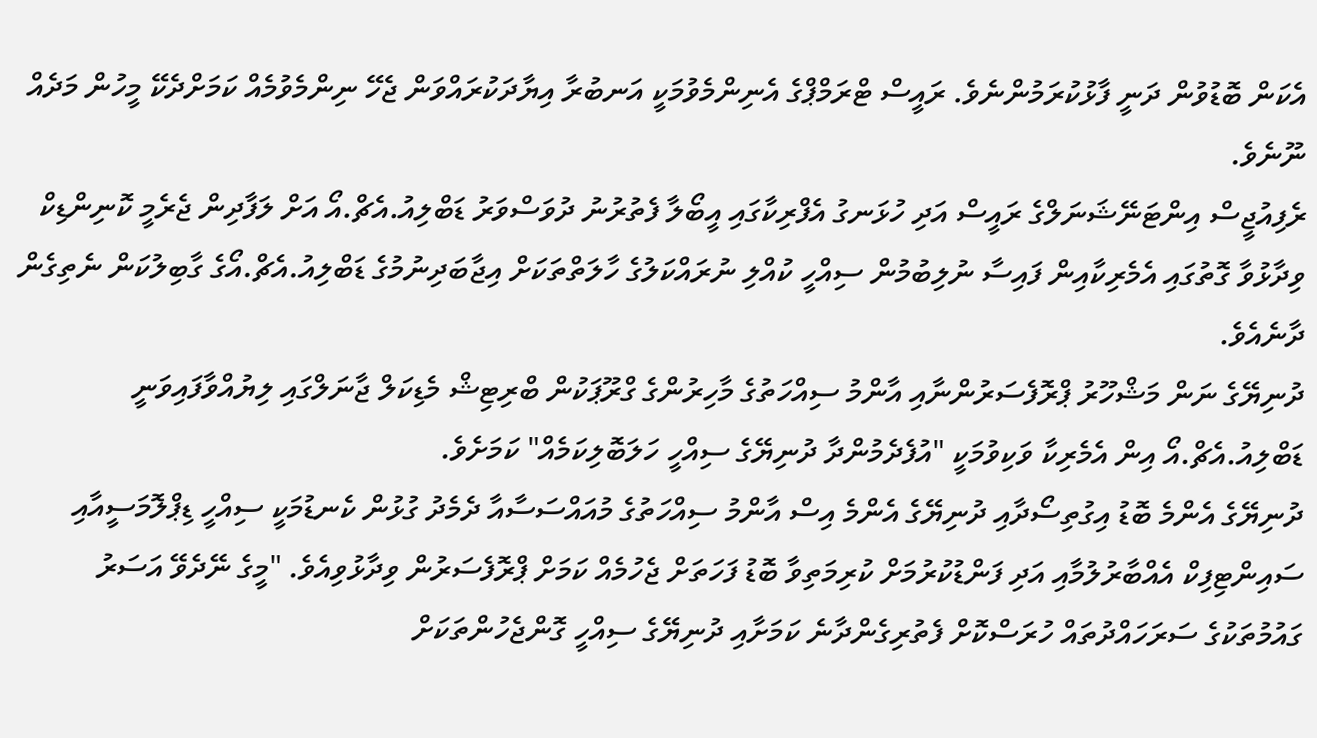އެކަން ބޮޑުވުން ދަނީ ފާޅުކުރަމުންނެވެ. ރައީސް ޓްރަމްޕްގެ އެނިންމެވުމަކީ އަނބުރާ އިޔާދަކުރައްވަން ޖެހޭ ނިންމެވުމެއް ކަމަށްދެކޭ މީހުން މަދެއް ނޫނެވެ.
ރެފިއުޖީސް އިންޓަނޭޝަނަލްގެ ރައީސް އަދި ހުޅަނގު އެފްރިކާގައި އީބޯލާ ފެތުރުނު ދުވަސްވަރު ޑަބްލިއު.އެޗް.އޯ އަށް ލަފާދިން ޖެރެމީ ކޮނިންޑިކް ވިދާޅުވާ ގޮތުގައި އެމެރިކާއިން ފައިސާ ނުލިބުމުން ސިއްހީ ކުއްލި ނުރައްކަލުގެ ހާލަތްތަކަށް އިޖާބަދިނުމުގެ ޑަބްލިއު.އެޗް.އޯގެ ގާބިލުކަން ނެތިގެން ދާނެއެވެ.
ދުނިޔޭގެ ނަން މަޝްހޫރު ޕްރޮފެސަރުންނާއި އާންމު ސިއްހަތުގެ މާހިރުންގެ ގްރޫޕަކުން ބްރިޓިޝް މެޑިކަލް ޖާނަލްގައި ލިޔުއްވާފައިވަނީ ޑަބްލިއު.އެޗް.އޯ އިން އެމެރިކާ ވަކިވުމަކީ "އުފެދެމުންދާ ދުނިޔޭގެ ސިއްހީ ހަލަބޮލިކަމެއް" ކަމަށެވެ.
ދުނިޔޭގެ އެންމެ ބޮޑު އިގުތިސޯދާއި ދުނިޔޭގެ އެންމެ އިސް އާންމު ސިއްހަތުގެ މުއައްސަސާއާ ދެމެދު ގުޅުން ކެނޑުމަކީ ސިއްހީ ޑިޕްލޮމަސީއާއި ސައިންޓިފިކް އެއްބާރުލުމާއި އަދި ފަންޑުކުރުމަށް ކުރިމަތިވާ ބޮޑު ފަހަތަށް ޖެހުމެއް ކަމަށް ޕްރޮފެސަރުން ވިދާޅުވިއެވެ. "މީގެ ނޭދެވޭ އަސަރު ގައުމުތަކުގެ ސަރަހައްދުތައް ހުރަސްކޮށް ފެތުރިގެންދާނެ ކަމަށާއި ދުނިޔޭގެ ސިއްހީ ގޮންޖެހުންތަކަށް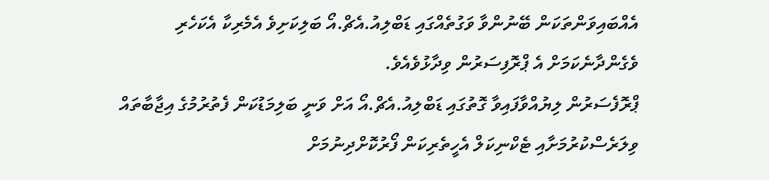އެއްބައިވަންތަކަން ބޭނުންވާ ވަގުތެއްގައި ޑަބްލިއު.އެޗް.އޯ ބަލިކަށިވެ އެމެރިކާ އެކަހެރި ވެގެންދާނެކަމަށް އެ ޕްރޮފިސަރުން ވިދާޅުވެއެވެ.
ޕްރޮފެސަރުން ލިޔުއްވާފައިވާ ގޮތުގައި ޑަބްލިއު.އެޗް.އޯ އަށް ވަނީ ބަލިމަޑުކަން ފެތުރުމުގެ އިޖާބާތައް ވިލަރެސްކުރުމަށާއި ޓެކްނިކަލް އެހީތެރިކަން ފޯރުކޮށްދިނުމަށް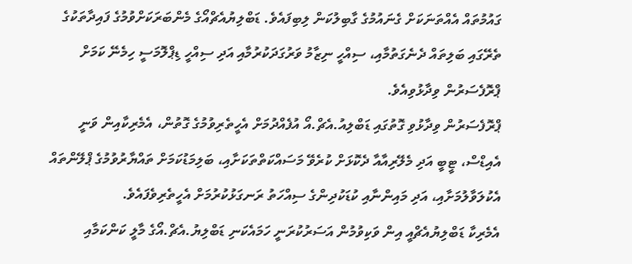ގައުމުތައް އެއްތަނަކަށް ގެނައުމުގެ ގާބިލުކަން ލިބިފައެވެ. ޑަބްލިޔުއެޗްއޯގެ މެންބަރަކަށްވުމުގެ ފައިދާތަކުގެ ތެރޭގައި ބަލިތައް ދެނެގަތުމާއި، ސިއްހީ ނިޒާމު ވަރުގަދަކުރުމާއި އަދި ސިއްހީ ޑިޕްލޮމަސީ ހިމެނޭ ކަމަށް ޕްރޮފެސަރުން ވިދާޅުވިއެވެ.
ޕްރޮފެސަރުން ވިދާޅުވި ގޮތުގައި ޑަބްލިއު.އެޗް.އޯ އުފެއްދުމަށް އެހީތެރިވުމުގެ ގޮތުން، އެމެރިކާއިން ވަނީ އެއިޑްސް، ޓީބީ އަދި މެލޭރިއާއާ ދެކޮޅަށް ކުރެވޭ މަސައްކަތްތަކަށާއި، ބަލިމަޑުކަމަށް ތައްޔާރުވުމުގެ ޕްލޭންތައް އެކުލަވާލުމަށާއި، އަދި މައިންނާއި ކުޑަކުދިންގެ ސިއްހަތު ރަނގަޅުކުރުމަށް އެހީތެރިވެފައެވެ.
އެމެރިކާ ޑަބްލިޔުއެޗްއީ އިން ވަކިވުމުން އަސަރުކުރަނީ ހަމައެކަނި ޑަބްލިޔު.އެޗް.އޯގެ މާލީ ކަންކަމާއި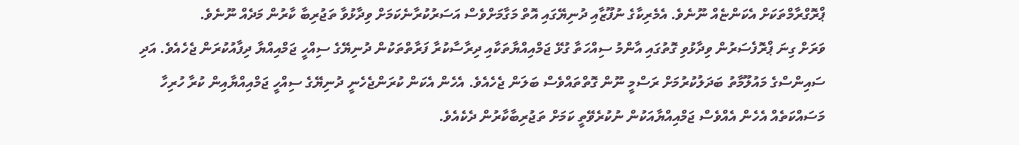ޕްރޮގްރާމްތަކަށް އެކަންޏެއް ނޫނެވެ. އެމެރިކާގެ ނުފޫޒާއި ދުނިޔޭގައި އޮތް މަގާމަށްވެސް އަސަރުކުރާނެކަމަށް ވިދާޅުވާ ތަޖުރިބާ ކާރުން މަދެއް ނޫނެވެ.
ވަރަށް ގިނަ ޕްރޮފެސަރުން ވިދާޅުވި ގޮތުގައި އާންމު ސިއްހަތާ ގުޅޭ ޖަމްއިއްޔާތަކާއި ދިރާސާކުރާ ފަރާތްތަކުން ދުނިޔޭގެ ސިއްހީ ޖަމްއިއްޔާ ދިފާއުކުރަން ޖެހެއެވެ. އަދި ސައިންސްގެ މައުލޫމާތު ބަދަލުކުރުމަށް ރަސްމީ ނޫން ގޮތްތައްވެސް ބަލަން ޖެހެއެވެ. އެހެން އެކަން ކުރަންޖެހެނީ ދުނިޔޭގެ ސިއްހީ ޖަމްއިއްޔާއިން ކުރާ ހުރިހާ މަސައްކަތެއް އެހެން އެއްވެސް ޖަމްއިއްޔާއަކުން ނުކުރެވޭތީ ކަމަށް ތަޖުރިބާކާރުން ދެކެއެވެ.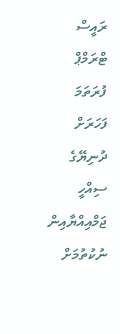ރައީސް ޓްރަމްޕް ފުރަތަމަ ފަހަރަށް ދުނިޔޭގެ ސިއްހީ ޖަމްއިއްޔާއިން ނުކުތުމަށް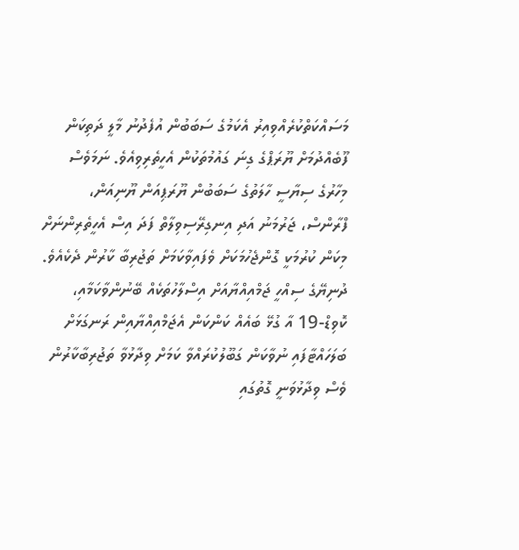މަސައްކަތްކުރެއްވިއިރު އެކަމުގެ ސަބަބުން އުފެދުނު މާލީ ދަތިކަން ފޫބެއްދުމަށް ޔޫރަޕްގެ ގިނަ ގައުމުތަކުން އެހީތެރިވިއެވެ. ނަމަވެސް މިހާރުގެ ސިޔާސީ ހާލަތުގެ ސަބަބުން ޔޫރަޕިއަން ޔޫނިއަން، ފްރާންސް، ޖަރުމަނު އަދި އިނގިރޭސިވިލާތް ފަދަ އިސް އެހީތެރިންނަށް މިކަން ކުރުމަކީ ގޮންޖެހުމަކަށް ވެފައިވާކަމަށް ތަޖުރިބާ ކާރުން ދެކެއެވެ.
ދުނިޔޭގެ ސިއްހީ ޖަމްއިއްޔާއަށް އިސްލާހުތަކެއް ބޭނުންވާކަމާއި، ކޮވިޑް-19 އާ ގުޅޭ ބައެއް ކަންކަން އެޖަމްއިއްޔާއިން ރަނގަޅަށް ބަލަހައްޓާފައި ނުވާކަން ގަބޫލުކުރައްވާ ކަމަށް ވިދާޅުވާ ތަޖުރިބާކާރުން ވެސް ވިދާޅުވަނީ ގޮތުގައި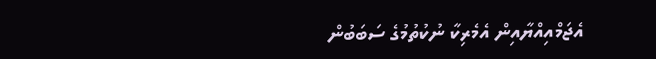އެޖަމްއިއްޔާއިން އެމެރިކާ ނުކުތުމުގެ ސަބަބުން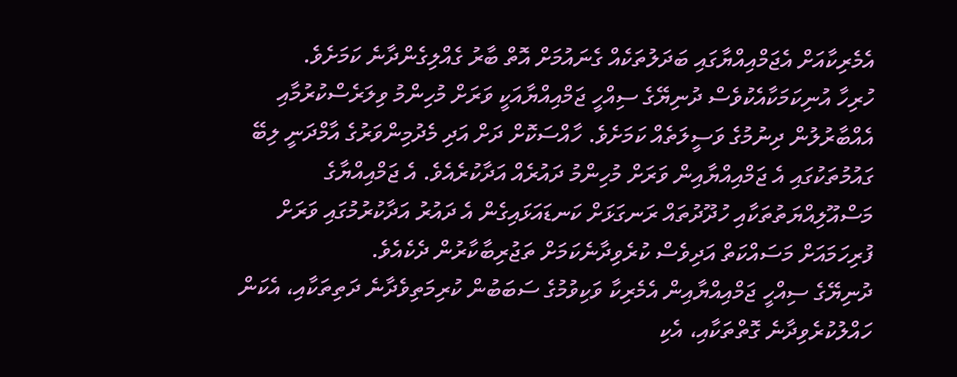އެމެރިކާއަށް އެޖަމްއިއްޔާގައި ބަދަލުތަކެއް ގެނައުމަށް އޮތް ބާރު ގެއްލިގެންދާނެ ކަމަށެވެ.
ހުރިހާ އުނިކަމަކާއެކުވެސް ދުނިޔޭގެ ސިއްހީ ޖަމްއިއްޔާއަކީ ވަރަށް މުހިންމު ވިލަރެސްކުރުމާއި އެއްބާރުލުން ދިނުމުގެ ވަސީލަތެއް ކަމަށެވެ. ހާއްސަކޮށް ދަށް އަދި މެދުމިންވަރުގެ އާމްދަނީ ލިބޭ ގައުމުތަކުގައި އެ ޖަމްއިއްޔާއިން ވަރަށް މުހިންމު ދައުރެއް އަދާކުރެއެވެ. އެ ޖަމްއިއްޔާގެ މަސްއޫލިއްޔަތުތަކާއި ހުދޫދުތައް ރަނގަޅަށް ކަނޑައަޅައިގެން އެ ދައުރު އަދާކުރުމުގައި ވަރަށް ފުރިހަމައަށް މަސައްކަތް އަދިވެސް ކުރެވިދާނެކަމަށް ތަޖުރިބާކާރުން ދެކެއެވެ.
ދުނިޔޭގެ ސިއްހީ ޖަމްއިއްޔާއިން އެމެރިކާ ވަކިވުމުގެ ސަބަބުން ކުރިމަތިވެދާނެ ދަތިތަކާއި، އެކަން ހައްލުކުރެވިދާނެ ގޮތްތަކާއި، އެކި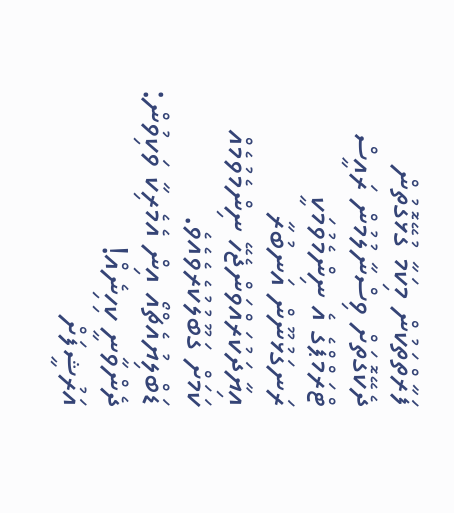ފަރާތްތަކުން މިކަމާ ގުޅޭގޮތުން ދެކޭގޮތަށް ވިސްނާލުމުން ރައީސް ޓްރަމްޕްގެ އެ ނިންމެވުމަކީ ރަނގަޅުނޫން އަނބުރާ އިޔާދަކުރައްވަންޖެހޭ ނިންމެވުމެއް ކަމަށް ގަބޫލުކުރެވެއެވެ.
ޑަބްލިޔުއެޗްއޯ އިން އެމެރިކާ ވަކިވުން: ދެންވާނީ ކިހިނެއް!
އަރުޝީފަށް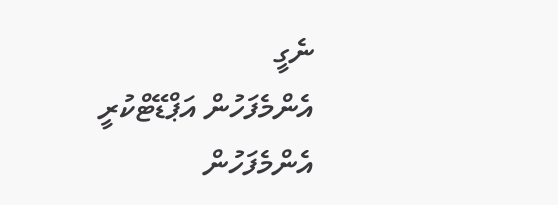ނެގީ
އެންމެފަހުން އަޕްޑޭޓްކުރީ
އެންމެފަހުން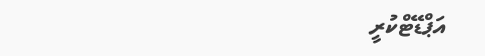އަޕްޑޭޓްކުރީ